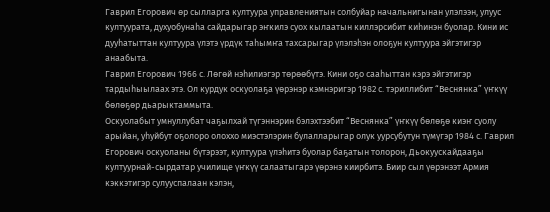Гаврил Егорович өр сылларга култуура управлениятын солбуйар начальнигынан улэлээн, улуус култуурата, духуобунаһа сайдарыгар эҥкилэ суох кылаатын киллэрсибит киһинэн буолар. Кини ис дууһатыттан култуура үлэтэ үрдүк таһымҥа тахсарыгар үлэлэһэн олоҕун култуура эйгэтигэр анаабыта.
Гаврил Егорович 1966 с. Лөгөй нэһилиэгэр төрөөбүтэ. Кини оҕо сааһыттан кэрэ эйгэтигэр тардыһыылаах этэ. Ол курдук оскуолаҕа үөрэнэр кэмнэригэр 1982 с. тэриллибит “Веснянка” үҥкүү бөлөҕөр дьарыктаммыта.
Оскуолабыт умнуллубат чаҕылхай түгэннэрин бэлэхтээбит “Веснянка” үҥкүү бөлөҕө киэҥ суолу арыйан, уһуйбут оҕолоро олоххо миэстэлэрин булалларыгар олук уурсубутун түмүгэр 1984 с. Гаврил Егорович оскуоланы бүтэрээт, култуура үлэһитэ буолар баҕатын толорон, Дьокуускайдааҕы култуурнай-сырдатар училище үҥкүү салаатыгарэ үөрэнэ киирбитэ. Биир сыл үөрэнээт Армия кэккэтигэр сулууспалаан кэлэн,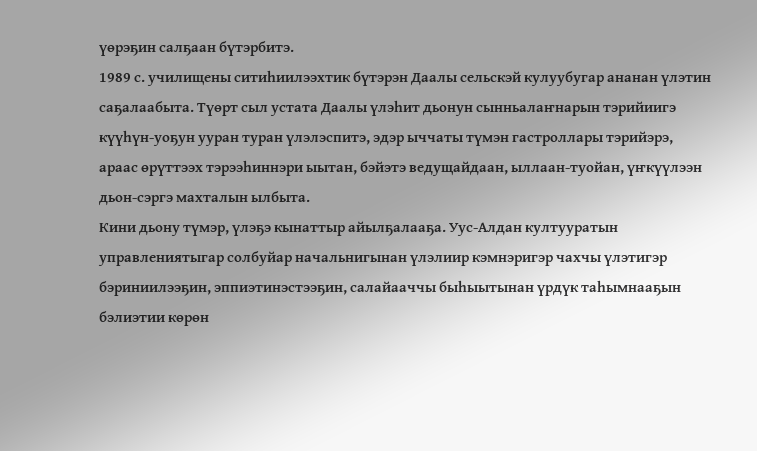үөрэҕин салҕаан бүтэрбитэ.
1989 с. училищены ситиһиилээхтик бүтэрэн Даалы сельскэй кулуубугар ананан үлэтин саҕалаабыта. Түөрт сыл устата Даалы үлэһит дьонун сынньалаҥнарын тэрийиигэ күүһүн-уоҕун ууран туран үлэлэспитэ, эдэр ыччаты түмэн гастроллары тэрийэрэ, араас өрүттээх тэрээһиннэри ыытан, бэйэтэ ведущайдаан, ыллаан-туойан, үҥкүүлээн дьон-сэргэ махталын ылбыта.
Кини дьону түмэр, үлэҕэ кынаттыр айылҕалааҕа. Уус-Алдан култууратын управлениятыгар солбуйар начальнигынан үлэлиир кэмнэригэр чахчы үлэтигэр бэриниилээҕин, эппиэтинэстээҕин, салайааччы быһыытынан үрдүк таһымнааҕын бэлиэтии көрөн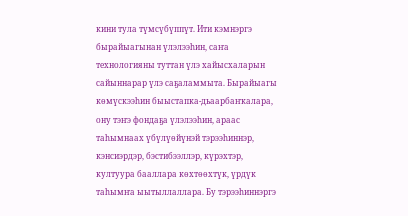кини тула түмсүбүппүт. Ити кэмнэргэ бырайыагынан үлэлээһин, саҥа технологияны туттан үлэ хайысхаларын сайыннарар үлэ саҕаламмыта. Бырайыагы көмүскээһин быыстапка-дьаарбаҥкалара, ону тэҥэ фондаҕа үлэлээһин, араас таһымнаах үбүлүөйүнэй тэрээһиннэр, кэнсиэрдэр, бэстибээллэр, күрэхтэр, култуура бааллара көхтөөхтүк, үрдүк таһымҥа ыытыллаллара. Бу тэрээһиннэргэ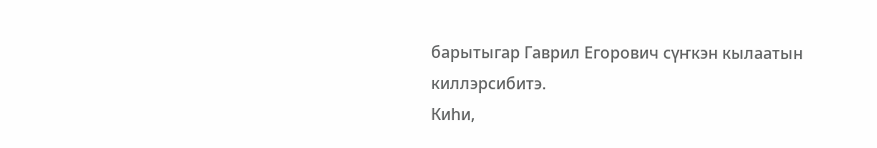барытыгар Гаврил Егорович сүҥкэн кылаатын киллэрсибитэ.
Киһи,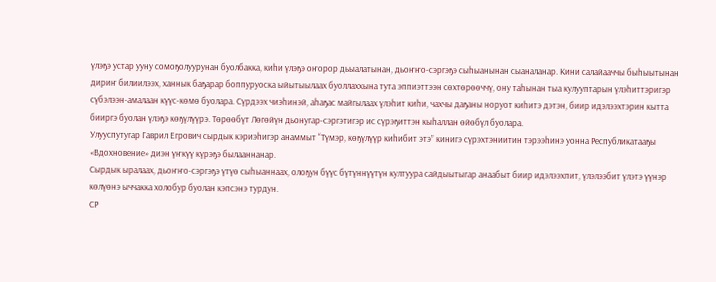үлэҕэ устар ууну сомоҕолуурунан буолбакка, киһи үлэҕэ оҥорор дьыалатынан, дьоҥҥо-сэргэҕэ сыһыанынан сыаналанар. Кини салайааччы быһыытынан дириҥ билиилээх, ханнык баҕарар боппуруоска ыйытыылаах буоллаххына тута эппиэттээн сөхтөрөөччү, ону таһынан тыа кулууптарын үлэһиттэригэр сүбэлээн-амалаан күүс-көмө буолара. Сүрдээх чиэһинэй, аһаҕас майгылаах үлэһит киһи, чахчы даҕаны норуот киһитэ дэтэн, биир идэлээхтэрин кытта бииргэ буолан үлэҕэ көҕүлүүрэ. Төрөөбүт Лөгөйүн дьонугар-сэргэтигэр ис сүрэҕиттэн кыһаллан өйөбүл буолара.
Улууспутугар Гаврил Егрович сырдык кэриэһигэр анаммыт “Түмэр, көҕүлүүр киһибит этэ” кинигэ сүрэхтэниитин тэрээһинэ уонна Республикатааҕы «Вдохновение» диэн үҥкүү күрэҕэ былааннанар.
Сырдык ыралаах, дьоҥҥо-сэргэҕэ үтүө сыһыаннаах, олоҕун бүүс бүтүннүүтүн култуура сайдыытыгар анаабыт биир идэлээхпит, үлэлээбит үлэтэ үүнэр көлүөнэ ыччакка холобур буолан кэпсэнэ турдун.
СР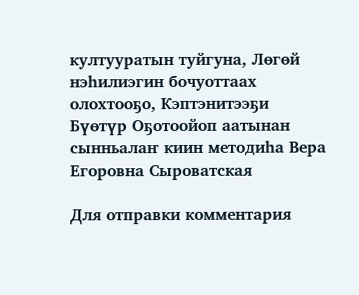култууратын туйгуна, Лөгөй нэһилиэгин бочуоттаах олохтооҕо, Кэптэнитээҕи Бүөтүр Оҕотоойоп аатынан сынньалаҥ киин методиһа Вера Егоровна Сыроватская

Для отправки комментария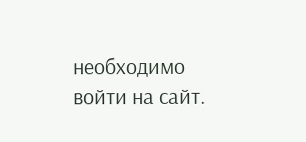необходимо войти на сайт.